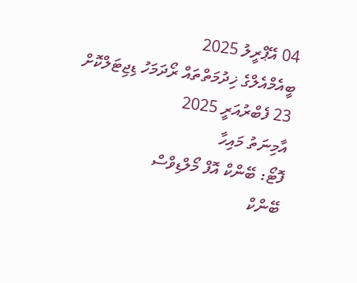04 އޭޕްރީލު 2025
ބީއެމްއެލްގެ ޚިދުމަތްތައް ރޯދަމަހު ޑިޖިޓަލްކޮށް
23 ފެބްރުއަރީ 2025
އާމިނަތު މައިހާ
ފޮޓޯ: ބޭންކް އޮފް މޯލްޑިވްސް
ބޭންކް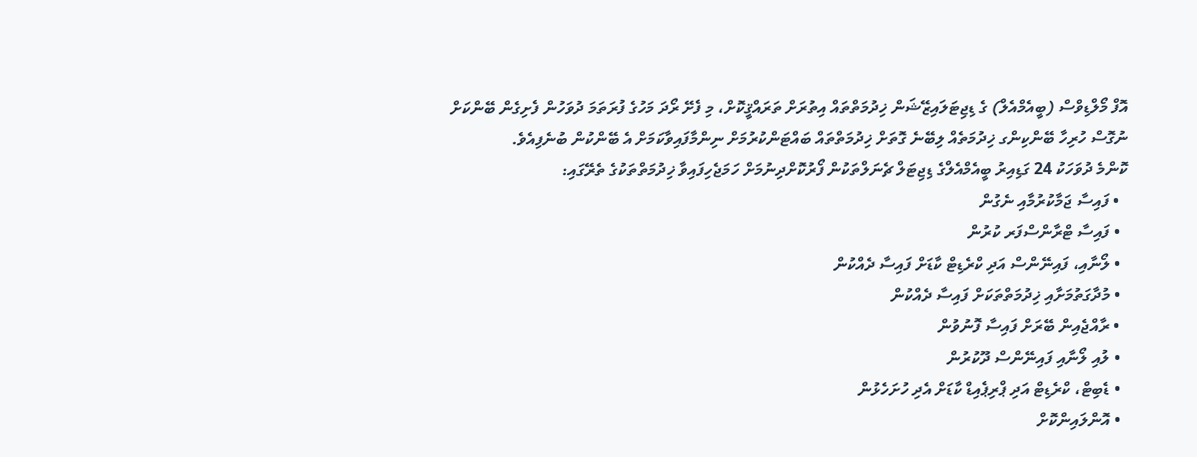އޮފް މޯލްޑިވްސް (ބީއެމްއެލް) ގެ ޑިޖިޓަލައިޒޭޝަން ޚިދުމަތްތައް އިތުރަށް ތަރައްޤީކޮށް، މި ފެށޭ ރޯދަ މަހުގެ ފުރަތަމަ ދުވަހުން ފެށިގެން ބޭންކަށް ނުގޮސް ހުރިހާ ބޭންކިންގ ޚިދުމަތެއް ލިބޭނެ ގޮތަށް ޚިދުމަތްތައް ބައްޓަންކުރުމަށް ނިންމާފައިވާކަމަށް އެ ބޭންކުން ބުނެފިއެވެ.
ކޮންމެ ދުވަހަކު 24 ގަޑިއިރު ބީއެމްއެލްގެ ޑިޖިޓަލް ޗެނަލްތަކުން ފޯރުކޮށްދިނުމަށް ހަމަޖެހިފައިވާ ޚިދުމަތްތަކުގެ ތެރޭގައި:
  • ފައިސާ ޖަމާކުރުމާއި ނެގުން
  • ފައިސާ ޓްރާންސްފަރ ކުރުން
  • ލޯނާއި، ފައިނޭންސް އަދި ކްރެޑިޓް ކާޑަށް ފައިސާ ދެއްކުން
  • މުދާގަތުމަށާއި ޚިދުމަތްތަކަށް ފައިސާ ދެއްކުން
  • ރާއްޖެއިން ބޭރަށް ފައިސާ ފޮނުވުން
  • ލުއި ލޯނާއި ފައިނޭންސް ދޫކުރުން
  • ޑެބިޓް، ކްރެޑިޓް އަދި ޕްރިޕެއިޑް ކާޑަށް އެދި ހުށަހެޅުން
  • އޮންލައިންކޮށް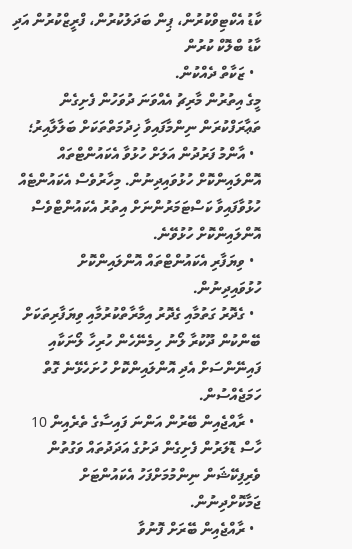ކާޑު އެކްޓިވްކުރުން، ޕިން ބަދަލުކުރުން، ފްރީޒްކުރުން އަދި ކާޑު ބްލޮކް ކުރުން
  • ޒަކާތް ދެއްކުން.
މީގެ އިތުރުން މާރިޗު އެއްވަނަ ދުވަހުން ފެށިގެން ތަޢާރަފްކުރަން ނިންމާފައިވާ ޚިދުމަތްތަކަށް ބަލާލާއިރު؛
  • އާންމު ފަރުދުން އަލަށް ހުޅުވާ އެކައުންޓްތައް އޮންލައިންކޮށް ހުޅުވައިދިނުން. މިހާރުވެސް އެކައުންޓެއް ހުޅުވާފައިވާ ކަސްޓަމަރުންނަށް އިތުރު އެކައުންޓްވެސް އޮންލައިންކޮށް ހުޅުވޭނެ.
  • ވިޔަފާރި އެކައުންޓްތައް އޮންލައިންކޮށް ހުޅުވައިދިނުން.
  • ގެދޮރު ގަތުމާއި ގެދޮރު އިމާރާތްކުރުމާއި ވިޔަފާރިތަކަށް ބޭންކުން ދޫކުރާ ލޯނު ހިމެނޭހެން ހުރިހާ ލޯނަކާއި ފައިނޭންސަށް އެދި އޮންލައިންކޮށް ހުށަހެޅޭނެ ގޮތް ހަމަޖެއްސުން.
  • ރާއްޖެއިން ބޭރުން އަންނަ ފައިސާގެ ތެރެއިން 10 ހާސް ޑޮލަރުން ފެށިގެން ދަށުގެ އަދަދުތައް ވަގުތުން ވެރިފިކޭޝަން ނިންމުމަށްފަހު އެކައުންޓަށް ޖަމާކޮށްދިނުން.
  • ރާއްޖެއިން ބޭރަށް ފޮނުވާ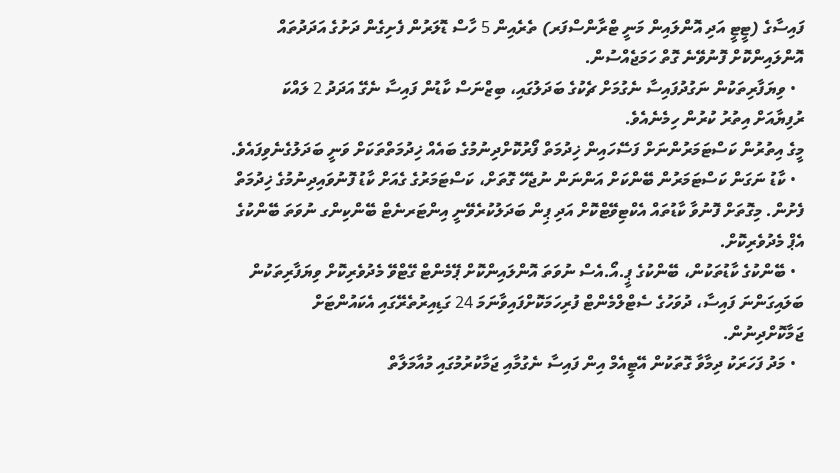ފައިސާގެ (ޓީޓީ އަދި އޮންލައިން މަނީ ޓްރާންސްފަރ) ތެރެއިން 5 ހާސް ޑޮލަރުން ފެށިގެން ދަށުގެ އަދަދުތައް އޮންލައިންކޮށް ފޮނުވޭނެ ގޮތް ހަމަޖެއްސުން.
  • ވިޔަފާރިތަކުން ނަގުދުފައިސާ ނެގުމަށް ޗެކުގެ ބަދަލުގައި، ބިޒްނަސް ކާޑުން ފައިސާ ނެގޭ އަދަދު 2 ލައްކަ ރުފިޔާއަށް އިތުރު ކުރުން ހިމެނެއެވެ.
މީގެ އިތުރުން ކަސްޓަމަރުންނަށް ފަސޭހައިން ޚިދުމަތް ފޯރުކޮށްދިނުމުގެ ބައެއް ޚިދުމަތްތަކަށް ވަނީ ބަދަލުގެނެވިފައެވެ.
  • ކާޑު ނަގަން ކަސްޓަމަރުން ބޭންކަށް އަންނަން ނުޖެހޭ ގޮތަށް، ކަސްޓަމަރުގެ ގެއަށް ކާޑު ފޮނުވައިދިނުމުގެ ޚިދުމަތް ފެށުން. މިގޮތަށް ފޮނުވާ ކާޑުތައް އެކްޓިވޭޓްކޮށް އަދި ޕިން ބަދަލުކުރެވޭނީ އިންޓަރނެޓް ބޭންކިންގ ނުވަތަ ބޭންކުގެ އެޕް މެދުވެރިކޮށް.
  • ބޭންކުގެ ކާޑުތަކުން، ބޭންކުގެ ޕީ.އޯ.އެސް ނުވަތަ އޮންލައިންކޮށް ޕޭމެންޓް ގޭޓްވޭ މެދުވެރިކޮށް ވިޔަފާރިތަކުން ބަލައިގަންނަ ފައިސާ، ދުވަހުގެ ސެޓްލްމެންޓް ފުރިހަމަކޮށްފައިވާނަމަ 24 ގަޑިއިރުތެރޭގައި އެކައުންޓަށް ޖަމާކޮށްދިނުން.
  • މަދު ފަހަރަކު ދިމާވާ ގޮތަކުން އޭޓީއެމް އިން ފައިސާ ނެގުމާއި ޖަމާކުރުމުގައި މުއާމަލާތް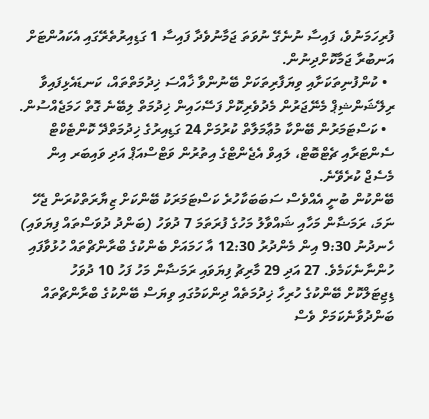ފުރިހަމަނުވެ، ފައިސާ ނުނެގޭ ނުވަތަ ޖަމާނުވެދާ ފައިސާ 1 ގަޑިއިރުތެރޭގައި އެކައުންޓަށް އަނބުރާ ޖަމާކޮށްދިނުން.
  • ކުންފުނިތަކަށާއި ވިޔަފާރިތަކަށް ބޭނުންވާ ޚާއްސަ ޚިދުމަތްތައް، ކަނޑައެޅިފައިވާ ރިލޭޝަންޝިޕް މެނޭޖަރުން މެދުވެރިކޮށް ފަސޭހައިން ޚިދުމަތް ލިބޭނެ ގޮތް ހަމަޖެއްސުން.
  • ކަސްޓަމަރުން ބޭންކާ މުޢާމަލާތް ކުރުމަށް 24 ގަޑިއިރުގެ ޚިދުމަތްދޭ ކޮންޓެކްޓް ސެންޓަރާއި ޗެޓްބޮޓް، ލައިވް އެޖެންޓްގެ އިތުރުން ވަޓްސްއަޕް އަދި ވައިބަރ އިން މެސެޖް ކުރެވޭނެ.
ބޭންކުން ބުނީ އެއްވެސް ސަބަބަކާހުރެ ކަސްޓަމަރަކު ބޭންކަށް ޒިޔާރަތްކުރަން ޖެހޭ ނަމަ، ރަމަޟާން މަހާއި ޝައްވާލު މަހުގެ ފުރަތަމަ 7 ދުވަހު (ބަންދު ދުވަސްތައް ފިޔަވައި) ހެނދުނު 9:30 އިން މެންދުރު 12:30 އާ ހަމައަށް ބެންކުގެ ބްރާންޗްތައް ހުޅުވާފައި ހުންނާނެކަމެވެ. 27 އަދި 29 މާރިޗު ފިޔަވައި ރަމަޟާން މަހު ފަހު 10 ދުވަހު ޑިޖިޓަލްކޮށް ބޭންކުގެ ހުރިހާ ޚިދުމަތެއް ދިންކަމުގައި ވިޔަސް ބޭންކުގެ ބްރާންޗްތައް ބަންދުވާނެކަމަށް ވެސް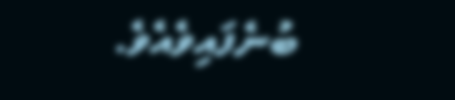ބުނެފައިވެއެވެ.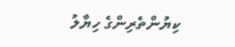ކިޔުންތެރިންގެ ހިޔާލު